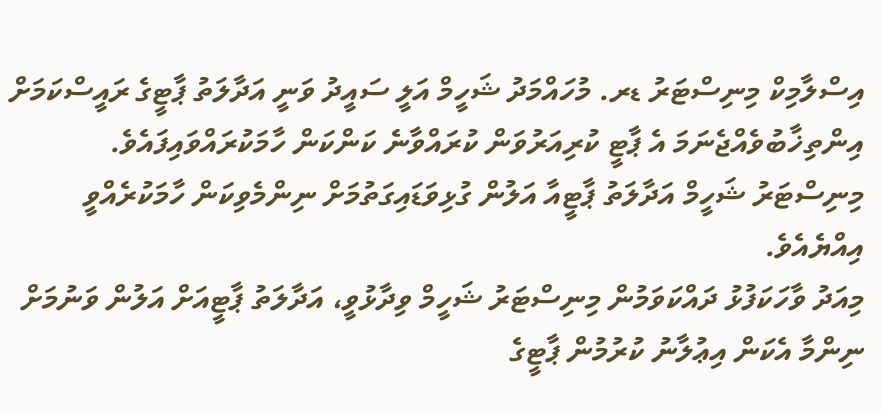އިސްލާމިކް މިނިސްޓަރު ޑރ. މުހައްމަދު ޝަހީމް އަލީ ސައީދު ވަނީ އަދާލަތު ޕާޓީގެ ރައީސްކަމަށް އިންތިޚާބުވެއްޖެނަމަ އެ ޕާޓީ ކުރިއަރުވަން ކުރައްވާނެ ކަންކަން ހާމަކުރައްވައިފައެވެ.
މިނިސްޓަރު ޝަހީމް އަދާލަތު ޕާޓީއާ އަލުން ގުޅިވަޑައިގަތުމަށް ނިންމެވިކަން ހާމަކުރެއްވީ އިއްޔެއެވެ.
މިއަދު ވާހަކަފުޅު ދައްކަވަމުން މިނިސްޓަރު ޝަހީމް ވިދާޅުވީ، އަދާލަތު ޕާޓީއަށް އަލުން ވަނުމަށް ނިންމާ އެކަން އިޢުލާނު ކުރުމުން ޕާޓީގެ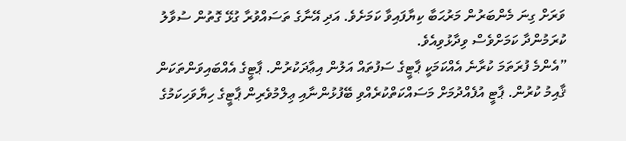ވަރަށް ގިނަ މެންބަރުން މަރުޙަބާ ކިޔާފައިވާ ކަމަށެވެ. އަދި އޭނާގެ ތަސައްވުރާ ގުޅޭ ގޮތުން ސުވާލު ކުރަމުންދާ ކަމަށްވެސް ވިދާޅުވިއެވެ.
”އެންމެ ފުރަތަމަ ކުރާނެ އެއްކަމަކީ ޕާޓީގެ ސަފުތައް އަލުން އިޢާދަކުރުން. ޕާޓީގެ އެއްބައިވަންތަކަން ޤާއިމު ކުރުން. ޕާޓީ އުފެއްދުމަށް މަސައްކަތްކުރެއްވި ބޭފުޅުންނާއި ޢިލްމުވެރިން ޕާޓީގެ ހިޔާވަހިކަމުގެ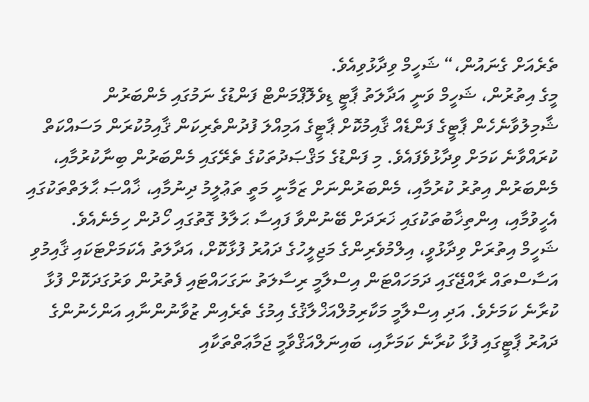ތެރެއަށް ގެނައުން،“ ޝަހީމް ވިދާޅުވިއެވެ.
މީގެ އިތުރުން، ޝަހީމް ވަނީ އަދާލަތު ޕާޓީ ޑިވެލޮޕްމަންޓް ފަންޑުގެ ނަމުގައި މެންބަރުން ޝާމިލުވާނެހެން ޕާޓީގެ ފަންޑެއް ޤާއިމުކޮށް ޕާޓީގެ އަމިއްލަ ފުދުންތެރިކަން ޤާއިމުކުރަން މަސައްކަތް ކުރައްވާނެ ކަމަށް ވިދާޅުވެފައެވެ. މި ފަންޑުގެ މަޤްޞަދުތަކުގެ ތެރޭގައި މެންބަރުން ބިނާކުރުމާއި، މެންބަރުން އިތުރު ކުރުމާއި، މެންބަރުންނަށް ޒަމާނީ މަތީ ތަޢުލީމު ދިނުމާއި، ޚާއްޞަ ޙާލަތްތަކުގައި އެހީވުމާއި، އިންތިޚާބުތަކުގައި ޚަރަދަށް ބޭނުންވާ ފައިސާ ޙަލާލު ގޮތުގައި ހޯދުން ހިމެނެއެވެ.
ޝަހީމް އިތުރަށް ވިދާޅުވީ، އިލްމުވެރިންގެ މަޖިލީހުގެ ދައުރު ފުޅާކޮށް، އަދާލަތު އެކަމަށްޓަކައި ޤާއިމުވި އަސާސްތައް ރާއްޖޭގައި ދަމަހައްޓަން އިސްލާމީ ރިސާލަތު ނަގަހައްޓައި ފެތުރުން ވަރުގަދަކޮށް ފުޅާ ކުރާނެ ކަމަށެވެ. އަދި އިސްލާމީ މަކާރިމުލްއަޚްލާޤުގެ އިމުގެ ތެރެއިން ޒުވާނުންނާއި އަންހެނުންގެ ދައުރު ޕާޓީގައި ފުޅާ ކުރާނެ ކަމަށާއި، ބައިނަލްއަޤްވާމީ ޖަމާޢަތްތަކާއި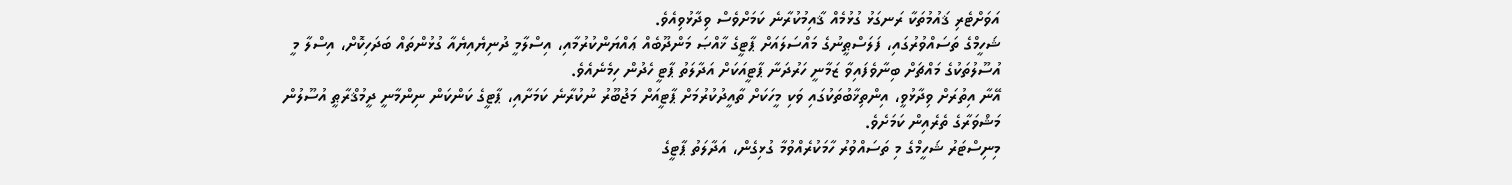އަވަށްޓެރި ޤައުމުތަކާ ރަނގަޅު ގުޅުމެއް ޤާއިމުކުރާނެ ކަމަށްވެސް ވިދާޅުވިއެވެ.
ޝަހީމްގެ ތަސައްވުރުގައި، ފަލަސްޠީނުގެ މައްސަލައަށް ޕާޓީގެ ޚާއްޞަ މަންދޫބެއް ޢައްޔަންކުރުމާއި، އިސްލާމީ ދުނިޔެއިޔެއާ ގުޅުންތައް ބަދަހިކޮށް، އިސްލާ މީ އުސޫލުތަކުގެ މައްޗަށް ބިނާވެފައިވާ ޒަމާނީ ހަރުދަނާ ޕާޓީއަކަށް އަދާލަތު ޕާޓީ ހެދުން ހިމެނެއެވެ.
އޭނާ އިތުރަށް ވިދާޅުވީ، އިންތިޚާބުތަކުގައި ވަކި މީހަކަށް ތާއީދުކުރުމަށް ޕާޓީއަށް މަޖުބޫރު ނުކުރާނެ ކަމަށާއި، ޕާޓީގެ ކަންކަން ނިންމާނީ ދީމުޤްރާޠީ އުސޫލުން މަޝްވަރާގެ ތެރެއިން ކަމަށެވެ.
މިނިސްޓަރު ޝަހީމްގެ މި ތަސައްވުރު ހާމަކުރެއްވުމާ ގުޅިގެން، އަދާލަތު ޕާޓީގެ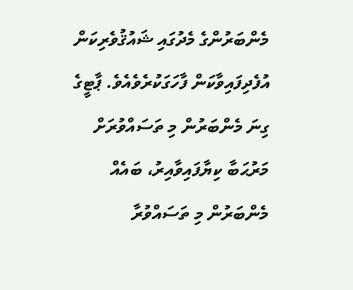މެންބަރުންގެ މެދުގައި ޝައުޤުވެރިކަން އުފެދިފައިވާކަން ފާހަގަކުރެވެއެވެ. ޕާޓީގެ ގިނަ މެންބަރުން މި ތަސައްވުރަށް މަރުޙަބާ ކިޔާފައިވާއިރު، ބައެއް މެންބަރުން މި ތަސައްވުރާ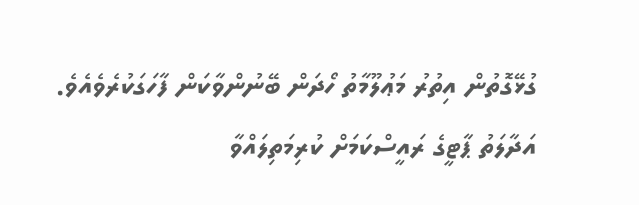ގުޅޭގޮތުން އިތުރު މަޢުލޫމާތު ހޯދަން ބޭނުންވާކަން ފާހަގަކުރެވެއެވެ.
އަދާލަތު ޕާޓީގެ ރައީސްކަމަށް ކުރިމަތިލައްވާ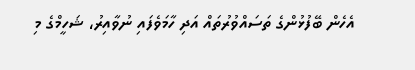އެހެން ބޭފުޅުންގެ ތަސައްވުރުތައް އަދި ހާމަވެފައި ނުވާއިރު، ޝަހީމްގެ މި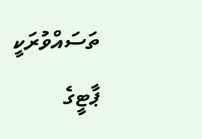ތަސައްވުރަކީ ޕާޓީގެ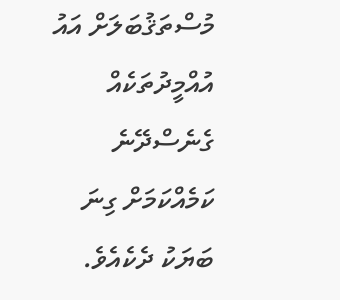މުސްތަޤުބަލަށް އައު އުއްމީދުތަކެއް ގެނެސްދޭނެ ކަމެއްކަމަށް ގިނަ ބަޔަކު ދެކެއެވެ.